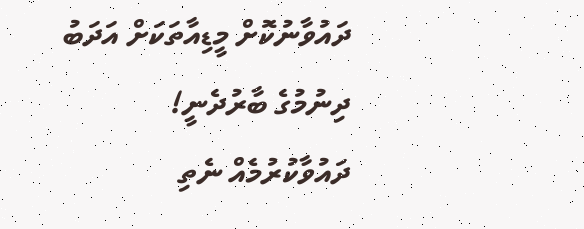ދައުވާނުކޮށް މީޑިއާތަކަށް އަދަބު ދިނުމުގެ ބާރުދެނީ!
ދައުވާކުރުމެއް ނެތި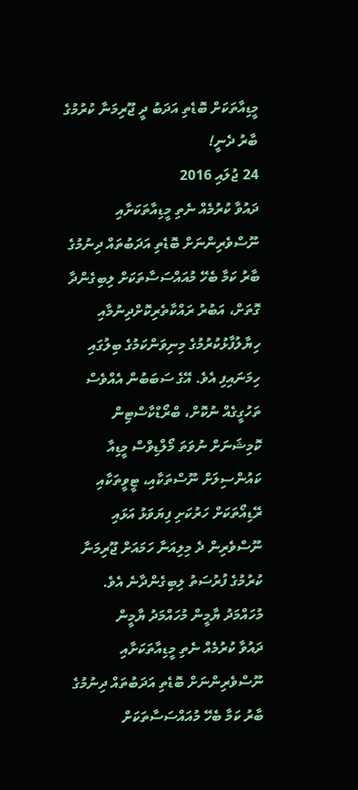މީޑިއާތަކަށް ބޮޑެތި އަދަބު ދީ ޖޫރިމަނާ ކުރުމުގެ ބާރު ދެނީ!
24 ޖުލައި 2016
ދައުވާ ކުރުމެއް ނެތި މީޑިއާތަކަށާއި ނޫސްވެރިންނަށް ބޮޑެތި އަދަބުތައް ދިނުމުގެ ބާރު ކަމާ ބެހޭ މުއައްސަސާތަކަށް ލިބިގެންދާ ގޮތަށް، އަބުރު ރައްކާތެރިކޮށްދިނުމާއި ހިޔާލުފާޅުކުރުމުގެ މިނިވަންކަމުގެ ބިލުގައި ހިމަނައިފި އެވެ. އޭގެ ސަބަބުން އެއްވެސް ތަހުގީގެއް ނުކޮށް، ބްރޯޑްކާސްޓިން ކޮމިޝަނަށް ނުވަތަ މޯލްޑިވްސް މީޑިއާ ކައުންސިލަށް ނޫސްތަކާއި، ޓީވީތަކާއި ރޭޑިއޯތަކަށް ހަރުކަށި ފިޔަވަޅު އަޅައި ނޫސްވެރިން ދެ މިލިއަނާ ހަމައަށް ޖޫރިމަނާ ކުރުމުގެ ފުރުސަތު ލިބިގެންދާނެ އެވެ.
މުހައްމަދު ޔާމީން މުހައްމަދު ޔާމީން
ދައުވާ ކުރުމެއް ނެތި މީޑިއާތަކަށާއި ނޫސްވެރިންނަށް ބޮޑެތި އަދަބުތައް ދިނުމުގެ ބާރު ކަމާ ބެހޭ މުއައްސަސާތަކަށް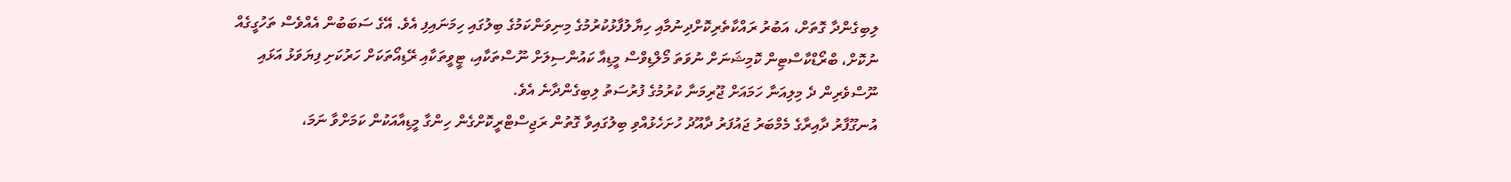ލިބިގެންދާ ގޮތަށް، އަބުރު ރައްކާތެރިކޮށްދިނުމާއި ހިޔާލުފާޅުކުރުމުގެ މިނިވަންކަމުގެ ބިލުގައި ހިމަނައިފި އެވެ. އޭގެ ސަބަބުން އެއްވެސް ތަހުގީގެއް ނުކޮށް، ބްރޯޑްކާސްޓިން ކޮމިޝަނަށް ނުވަތަ މޯލްޑިވްސް މީޑިއާ ކައުންސިލަށް ނޫސްތަކާއި، ޓީވީތަކާއި ރޭޑިއޯތަކަށް ހަރުކަށި ފިޔަވަޅު އަޅައި ނޫސްވެރިން ދެ މިލިއަނާ ހަމައަށް ޖޫރިމަނާ ކުރުމުގެ ފުރުސަތު ލިބިގެންދާނެ އެވެ.
އުނގޫފާރު ދާއިރާގެ މެމްބަރު ޖައުފަރު ދާއޫދު ހުށަހެޅުއްވި ބިލުގައިވާ ގޮތުން ރަޖިސްޓްރީކޮށްގެން ހިންގާ މީޑިއާއަކުން ކަމަށްވާ ނަމަ،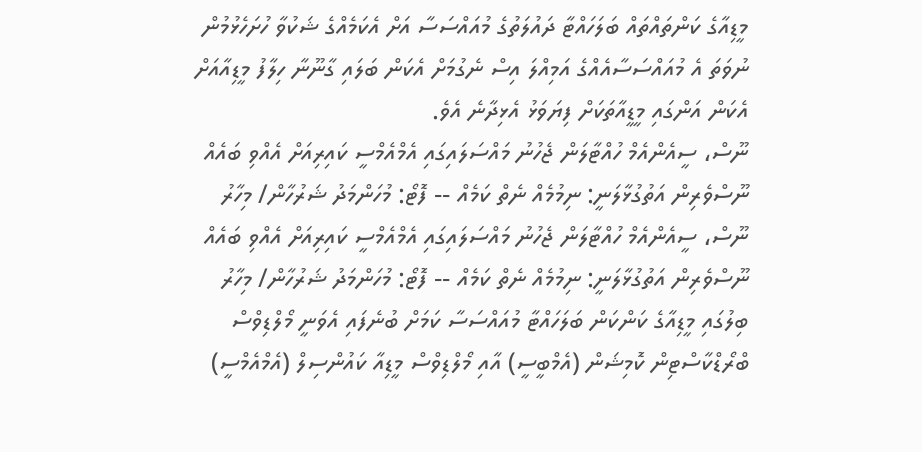މީޑިއާގެ ކަންތައްތައް ބަލަހައްޓާ ދައުލަތުގެ މުއައްސަސާ އަށް އެކަމެއްގެ ޝަކުވާ ހުށަހެޅުމުން ނުވަތަ އެ މުއައްސަސާއެއްގެ އަމިއްލަ އިސް ނެގުމަށް އެކަން ބަލައި ގާނޫނާ ހިލާފު މީޑިއާއަށް އެކަން އަންގައި މީޑީއާތަކަށް ފިޔަވަޅު އެޅިދާނެ އެވެ.
ނޫސް، ސީއެންއެމް ހުއްޓާލަން ޖެހުނު މައްސަލައިގައި އެމްއެމްސީ ކައިރިއަށް އެއްވި ބައެއް ނޫސްވެރިން އަތުގުޅާލަނީ: ނިމުމެއް ނެތް ކަމެއް -- ފޮޓޯ: މުހަންމަދު ޝަރުހާން/ މިހާރު
ނޫސް، ސީއެންއެމް ހުއްޓާލަން ޖެހުނު މައްސަލައިގައި އެމްއެމްސީ ކައިރިއަށް އެއްވި ބައެއް ނޫސްވެރިން އަތުގުޅާލަނީ: ނިމުމެއް ނެތް ކަމެއް -- ފޮޓޯ: މުހަންމަދު ޝަރުހާން/ މިހާރު
ބިލުގައި މީޑިއާގެ ކަންކަން ބަލަހައްޓާ މުއައްސަސާ ކަމަށް ބުނެފައި އެވަނީ މޯލްޑިވްސް ބްރޯޑްކާސްޓިން ކޮމިޝަން (އެމްބީސީ) އާއި މޯލްޑިވްސް މީޑިއާ ކައުންސިލް (އެމްއެމްސީ)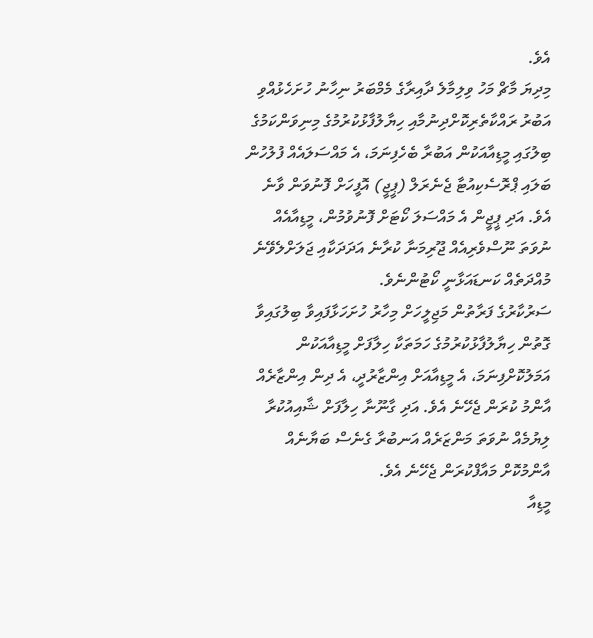އެވެ.
މިދިޔަ މާޗް މަހު ވިލިމާލެ ދާއިރާގެ މެމްބަރު ނިހާނު ހުށަހެޅުއްވި އަބުރު ރައްކާތެރިކޮށްދިނުމާއި ހިޔާލުފާޅުކުރުމުގެ މިނިވަންކަމުގެ ބިލުގައި މީޑިއާއަކުން އަބުރާ ބެހެފިނަމަ، އެ މައްސަލައެއް ފުލުހުން ބަލައި ޕްރޮސެކިއުޓާ ޖެނެރަލް (ޕީޖީ) އޮފީހަށް ފޮނުވަން ވާނެ އެވެ. އަދި ޕީޖީން އެ މައްސަލަ ކޯޓަށް ފޮނުވުމުން، މީޑިއާއެއް ނުވަތަ ނޫސްވެރިއެއް ޖޫރިމަނާ ކުރާނެ އަދަދަކާއި ޖަލަށްލެވޭނެ މުއްދަތެއް ކަނޑައަޅާނީ ކޯޓުންނެވެ.
ސަރުކާރުގެ ފަރާތުން މަޖިލީހަށް މިހާރު ހުށަހަޅާފައިވާ ބިލުގައިވާ ގޮތުން ހިޔާލުފާޅުކުރުމުގެ ހަމަތަކާ ހިލާފަށް މީޑިއާއަކުން އަމަލުކޮށްފިނަމަ، އެ މީޑިއާއަށް އިންޒާރުދީ، އެ ދިން އިންޒާރެއް އާންމު ކުރަން ޖެހޭނެ އެވެ. އަދި ގާނޫނާ ހިލާފަށް ޝާއިއުކުރާ ލިޔުމެއް ނުވަތަ މަންޒަރެއް އަނބުރާ ގެނެސް ބަޔާނެއް އާންމުކޮށް މައާފްކުރަން ޖެހޭނެ އެވެ.
މީޑިއާ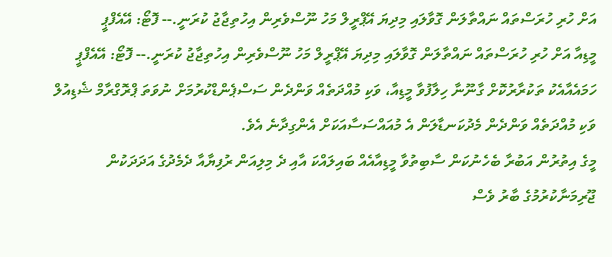އަށް ހުރި ހުރަސްތައް ނައްތާލަން ގޮވާލައި މިދިޔަ އޭޕްރީލް މަހު ނޫސްވެރިން އިހުތިޖާޖު ކުރަނީ.-- ފޮޓޯ: އޭއެފްޕީ
މީޑިއާ އަށް ހުރި ހުރަސްތައް ނައްތާލަން ގޮވާލައި މިދިޔަ އޭޕްރީލް މަހު ނޫސްވެރިން އިހުތިޖާޖު ކުރަނީ.-- ފޮޓޯ: އޭއެފްޕީ
ހަމައެއާއެކު ތަކުރާރުކޮށް ގާނޫނާ ހިލާފުވާ މީޑިއާ، ވަކި މުއްދަތެއް ވަންދެން ސަސްޕެންޑްކުރުމަށް ނުވަތަ ޕްރޮގްރާމް ޝެޑިއުލް ވަކި މުއްދަތެއް ވަންދެން މެދުކަނޑާލަން އެ މުއައްސަސާއަކަށް އެންގިދާނެ އެވެ.
މީގެ އިތުރުން އަބުރާ ބެހެނުކަން ސާބިތުވާ މީޑިއާއެއް ބައިލައްކަ އާއި ދެ މިލިއަން ރުފިޔާއާ ދެމެދުގެ އަދަދަކުން ޖޫރިމަނާކުރުމުގެ ބާރު ވެސް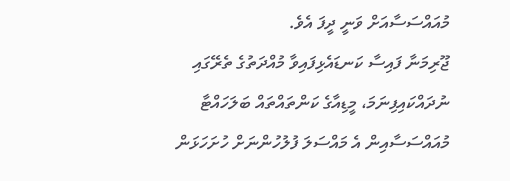މުއައްސަސާއަށް ވަނީ ދީފަ އެވެ.
ޖޫރިމަނާ ފައިސާ ކަނޑައެޅިފައިވާ މުއްދަތުގެ ތެރޭގައި ނުދައްކައިފިނަމަ، މީޑިއާގެ ކަންތައްތައް ބަލަހައްޓާ މުއައްސަސާއިން އެ މައްސަލަ ފުލުހުންނަށް ހުށަހަޅަން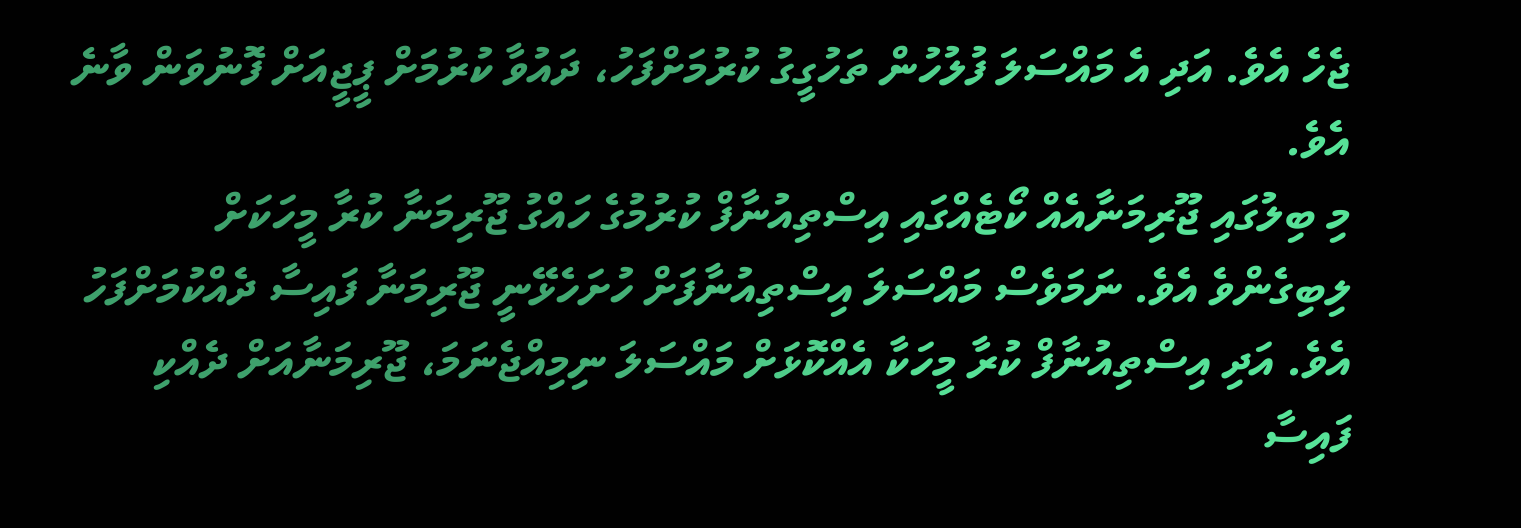ޖެހެ އެވެ. އަދި އެ މައްސަލަ ފުލުހުން ތަހުގީގު ކުރުމަށްފަހު، ދައުވާ ކުރުމަށް ޕީޖީއަށް ފޮނުވަން ވާނެ އެވެ.
މި ބިލުގައި ޖޫރިމަނާއެއް ކޯޓެއްގައި އިސްތިއުނާފް ކުރުމުގެ ހައްގު ޖޫރިމަނާ ކުރާ މީހަކަށް ލިބިގެންވެ އެވެ. ނަމަވެސް މައްސަލަ އިސްތިއުނާފަށް ހުށަހެޅޭނީ ޖޫރިމަނާ ފައިސާ ދެއްކުމަށްފަހު އެވެ. އަދި އިސްތިއުނާފް ކުރާ މީހަކާ އެއްކޮޅަށް މައްސަލަ ނިމިއްޖެނަމަ، ޖޫރިމަނާއަށް ދެއްކި ފައިސާ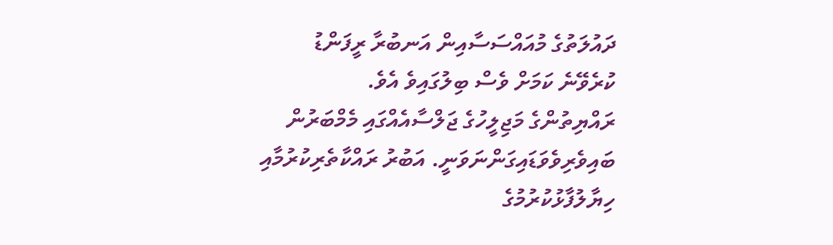ދައުލަތުގެ މުއައްސަސާއިން އަނބުރާ ރީފަންޑު ކުރެވޭނެ ކަމަށް ވެސް ބިލުގައިވެ އެވެ.
ރައްޔިތުންގެ މަޖިލީހުގެ ޖަލްސާއެއްގައި މެމްބަރުން ބައިވެރިވެވަޑައިގަންނަވަނީ. އަބުރު ރައްކާތެރިކުރުމާއި ހިޔާލުފާޅުކުރުމުގެ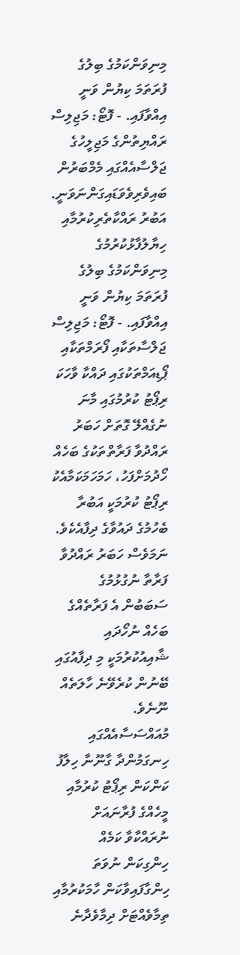މިނިވަންކަމުގެ ބިލުގެ ފުރަތަމަ ކިޔުން ވަނީ އިއްވާފައި. - ފޮޓޯ: މަޖިލިސް
ރައްޔިތުންގެ މަޖިލީހުގެ ޖަލްސާއެއްގައި މެމްބަރުން ބައިވެރިވެވަޑައިގަންނަވަނީ. އަބުރު ރައްކާތެރިކުރުމާއި ހިޔާލުފާޅުކުރުމުގެ މިނިވަންކަމުގެ ބިލުގެ ފުރަތަމަ ކިޔުން ވަނީ އިއްވާފައި. - ފޮޓޯ: މަޖިލިސް
ޖަލްސާތަކާއި ފޯރަމްތަކާއި ޕޯޑިއަމްތަކުގައި ދައްކާ ވާހަކަ ރިޕޯޓު ކުރުމުގައި މާނަ ނުގެއްލޭ ގޮތަށް ހަބަރު ރައްދުވާ ފަރާތްތަކުގެ ބަހެއް ހޯދުމަށްފަހު، ހަމަހަމަކަމާއެކު ރިޕޯޓު ކުރުމަކީ އަބުރާ ބެހުމުގެ ދައުވާގެ ދިފާއެކެވެ. ނަމަވެސް ހަބަރު ރައްދުވާ ފަރާތާ ނުގުޅުމުގެ ސަބަބުން އެ ފަރާތެއްގެ ބަހެއް ނުހޯދައި ޝާއިއުކުރުމަކީ މި ދިފާއުގައި ބޭނުން ކުރެވޭނެ ހާލަތެއް ނޫނެވެ.
މުއައްސަސާއެއްގައި ހިނގަމުންދާ ގާނޫނާ ހިލާފު ކަންކަން ރިޕޯޓު ކުރުމާއި މީހެއްގެ ފުރާނައަށް ނުރައްކާވާ ކަމެއް ހިންގިކަން ނުވަތަ ހިންގާފައިވާކަން ހާމަކުރުމާއި ތިމާވެއްޓަށް ދިމާވެދާނެ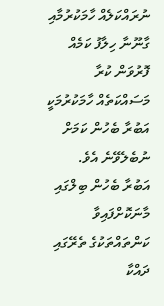ނުރައްކަލެއް ހާމަކުރުމާއި ގާނޫނާ ހިލާފު ކަމެއް ފޮރުވަން ކުރާ މަސައްކަތެއް ހާމަކުރުމަކީ އަބުރާ ބެހުން ކަމަށް ނުބެލެވޭނެ އެވެ.
އަބުރާ ބެހުން ބިލްގައި މާނަކޮށްފައިވާ ކަންތައްތަކުގެ ތެރޭގައި ދައްކާ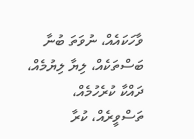ވާހަކައެއް، ނުވަތަ ބުނާ ބަސްތަކެއް، ލިޔާ ލިޔުމެއް، ދައްކާ ކުރެހުމެއް، ތަސްވީރެއް، ކުރާ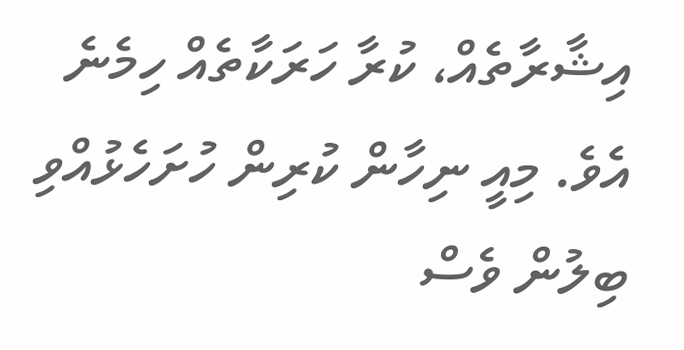އިޝާރާތެއް، ކުރާ ހަރަކާތެއް ހިމެނެ އެވެ. މިއީ ނިހާން ކުރިން ހުށަހެޅުއްވި ބިލުން ވެސް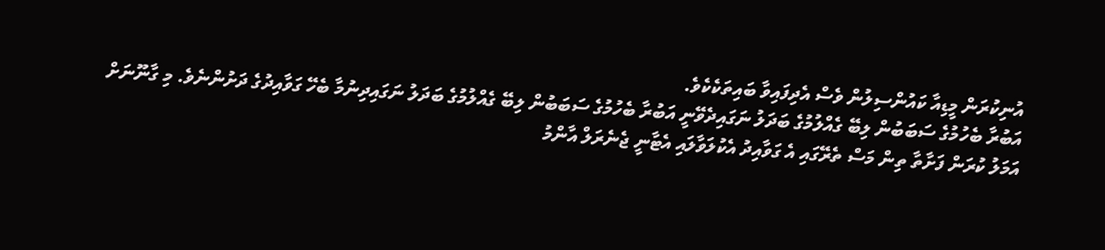އުނިކުރަން މީޑިއާ ކައުންސިލުން ވެސް އެދިފައިވާ ބައިތަކެކެވެ.
އަބުރާ ބެހުމުގެ ސަބަބުން ލިބޭ ގެއްލުމުގެ ބަދަލު ނަގައިދެވޭނީ އަބުރާ ބެހުމުގެ ސަބަބުން ލިބޭ ގެއްލުމުގެ ބަދަލު ނަގައިދިނުމާ ބެހޭ ގަވާއިދުގެ ދަށުންނެވެ. މި ގާނޫނަށް އަމަލު ކުރަން ފަށާތާ ތިން މަސް ތެރޭގައި އެ ގަވާއިދު އެކުލަވާލައި އެޓާނީ ޖެނެރަލް އާންމު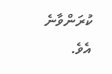ކުރަންވާނެ އެވެ.